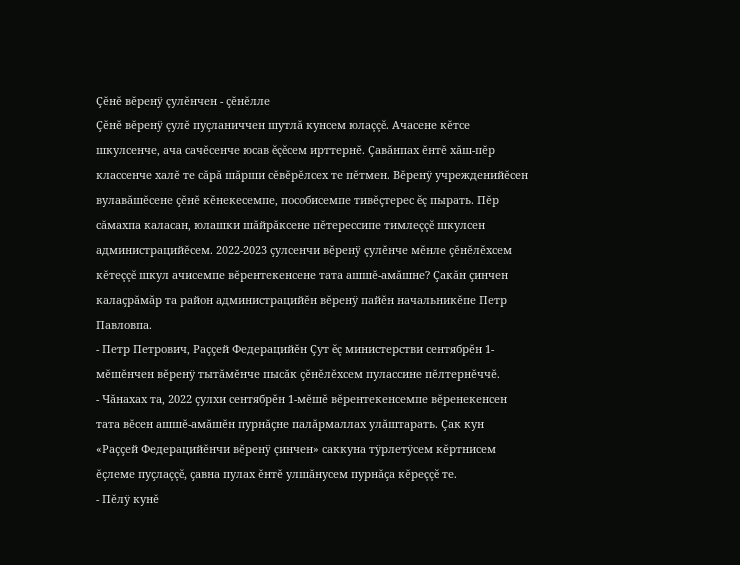Çĕнĕ вĕренÿ çулĕнчен - çĕнĕлле
Çĕнĕ вĕренÿ çулĕ пуçланиччен шутлă кунсем юлаççĕ. Ачасене кĕтсе шкулсенче, ача сачĕсенче юсав ĕçĕсем ирттернĕ. Çавăнпах ĕнтĕ хăш-пĕр классенче халĕ те сăрă шăрши сĕвĕрĕлсех те пĕтмен. Вĕренÿ учрежденийĕсен вулавăшĕсене çĕнĕ кĕнекесемпе, пособисемпе тивĕçтерес ĕç пырать. Пĕр сăмахпа каласан, юлашки шăйрăксене пĕтерессипе тимлеççĕ шкулсен администрацийĕсем. 2022-2023 çулсенчи вĕренÿ çулĕнче мĕнле çĕнĕлĕхсем кĕтеççĕ шкул ачисемпе вĕрентекенсене тата ашшĕ-амăшне? Çакăн çинчен калаçрăмăр та район администрацийĕн вĕренÿ пайĕн начальникĕпе Петр Павловпа.
- Петр Петрович, Раççей Федерацийĕн Çут ĕç министерстви сентябрĕн 1-мĕшĕнчен вĕренÿ тытăмĕнче пысăк çĕнĕлĕхсем пулассине пĕлтернĕччĕ.
- Чăнахах та, 2022 çулхи сентябрĕн 1-мĕшĕ вĕрентекенсемпе вĕренекенсен тата вĕсен ашшĕ-амăшĕн пурнăçне палăрмаллах улăштарать. Çак кун «Раççей Федерацийĕнчи вĕренÿ çинчен» саккуна тÿрлетÿсем кĕртнисем ĕçлеме пуçлаççĕ, çавна пулах ĕнтĕ улшăнусем пурнăçа кĕреççĕ те.
- Пĕлÿ кунĕ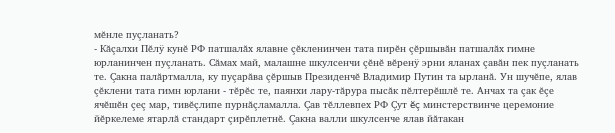мĕнле пуçланать?
- Кăçалхи Пĕлÿ кунĕ РФ патшалăх ялавне çĕкленинчен тата пирĕн çĕршывăн патшалăх гимне юрланинчен пуçланать. Сăмах май, малашне шкулсенчи çĕнĕ вĕренÿ эрни яланах çавăн пек пуçланать те. Çакна палăртмалла, ку пуçарăва çĕршыв Президенчĕ Владимир Путин та ырланă. Ун шучĕпе, ялав çĕклени тата гимн юрлани - тĕрĕс те, паянхи лару-тăрура пысăк пĕлтерĕшлĕ те. Анчах та çак ĕçе ячĕшĕн çеç мар, тивĕçлипе пурнăçламалла. Çав тĕллевпех РФ Çут ĕç минстерствинче церемоние йĕркелеме ятарлă стандарт çирĕплетнĕ. Çакна валли шкулсенче ялав йăтакан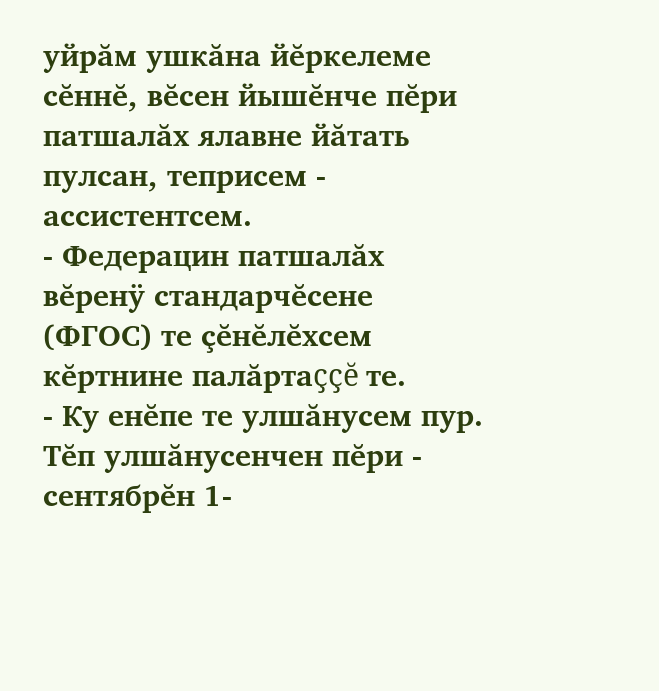уйрăм ушкăна йĕркелеме сĕннĕ, вĕсен йышĕнче пĕри патшалăх ялавне йăтать пулсан, теприсем - ассистентсем.
- Федерацин патшалăх вĕренÿ стандарчĕсене (ФГОС) те çĕнĕлĕхсем кĕртнине палăртаççĕ те.
- Ку енĕпе те улшăнусем пур. Тĕп улшăнусенчен пĕри - сентябрĕн 1-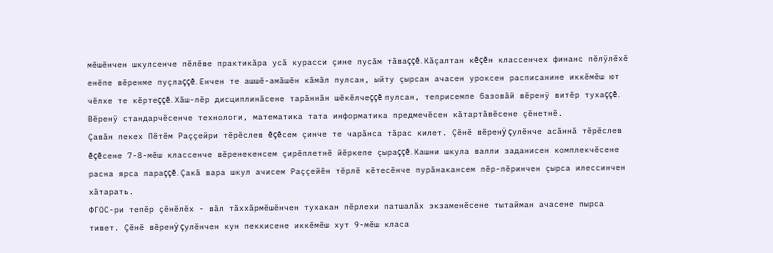мĕшĕнчен шкулсенче пĕлĕве практикăра усă курасси çине пусăм тăваççĕ. Кăçалтан кĕçĕн классенчех финанс пĕлÿлĕхĕ енĕпе вĕренме пуçлаççĕ. Енчен те ашшĕ-амăшĕн кăмăл пулсан, ыйту çырсан ачасен уроксен расписанине иккĕмĕш ют чĕлхе те кĕртеççĕ. Хăш-пĕр дисциплинăсене тарăннăн шĕкĕлчеççĕ пулсан, теприсемпе базовăй вĕренÿ витĕр тухаççĕ. Вĕренÿ стандарчĕсенче технологи, математика тата информатика предмечĕсен кăтартăвĕсене çĕнетнĕ.
Çавăн пекех Пĕтĕм Раççейри тĕрĕслев ĕçĕсем çинче те чарăнса тăрас килет. Çĕнĕ вĕренÿ çулĕнче асăннă тĕрĕслев ĕçĕсене 7-8-мĕш классенче вĕренекенсем çирĕплетнĕ йĕркепе çыраççĕ. Кашни шкула валли заданисен комплекчĕсене расна ярса параççĕ. Çакă вара шкул ачисем Раççейĕн тĕрлĕ кĕтесĕнче пурăнакансем пĕр-пĕринчен çырса илессинчен хăтарать.
ФГОС-ри тепĕр çĕнĕлĕх - вăл тăххăрмĕшĕнчен тухакан пĕрлехи патшалăх экзаменĕсене тытайман ачасене пырса тивет. Çĕнĕ вĕренÿ çулĕнчен кун пеккисене иккĕмĕш хут 9-мĕш класа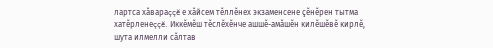лартса хăвараççĕ е хăйсем тĕллĕнех экзаменсене çĕнĕрен тытма хатĕрленеççĕ. Иккĕмĕш тĕслĕхĕнче ашшĕ-амăшĕн килĕшĕвĕ кирлĕ, шута илмелли сăлтав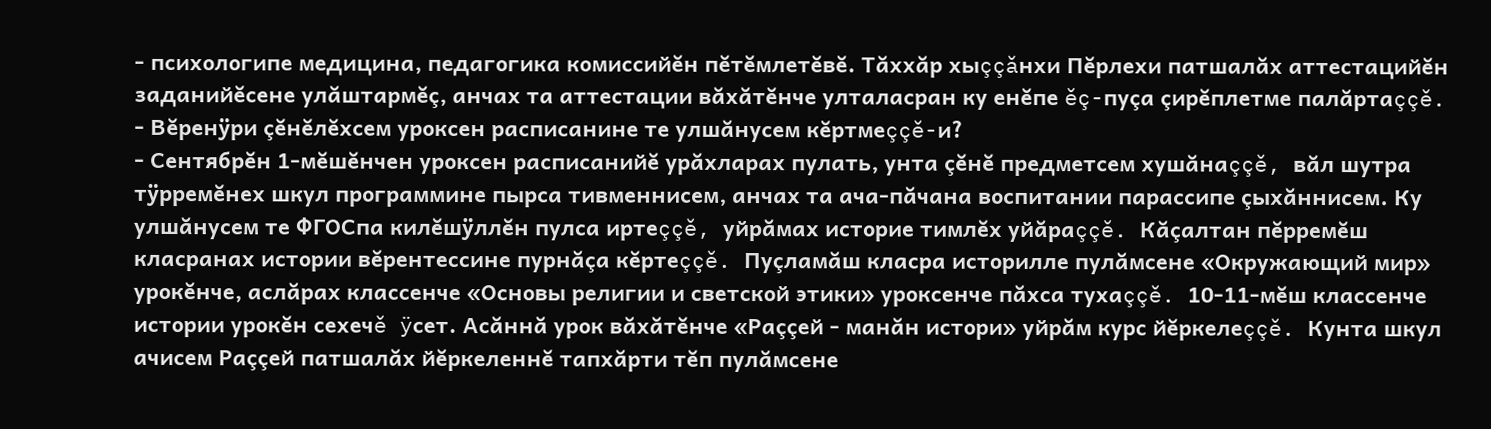- психологипе медицина, педагогика комиссийĕн пĕтĕмлетĕвĕ. Тăххăр хыççăнхи Пĕрлехи патшалăх аттестацийĕн заданийĕсене улăштармĕç, анчах та аттестации вăхăтĕнче улталасран ку енĕпе ĕç-пуçа çирĕплетме палăртаççĕ.
- Вĕренÿри çĕнĕлĕхсем уроксен расписанине те улшăнусем кĕртмеççĕ-и?
- Сентябрĕн 1-мĕшĕнчен уроксен расписанийĕ урăхларах пулать, унта çĕнĕ предметсем хушăнаççĕ, вăл шутра тÿрремĕнех шкул программине пырса тивменнисем, анчах та ача-пăчана воспитании парассипе çыхăннисем. Ку улшăнусем те ФГОСпа килĕшÿллĕн пулса иртеççĕ, уйрăмах историе тимлĕх уйăраççĕ. Кăçалтан пĕрремĕш класранах истории вĕрентессине пурнăçа кĕртеççĕ. Пуçламăш класра историлле пулăмсене «Окружающий мир» урокĕнче, аслăрах классенче «Основы религии и светской этики» уроксенче пăхса тухаççĕ. 10-11-мĕш классенче истории урокĕн сехечĕ ÿсет. Асăннă урок вăхăтĕнче «Раççей - манăн истори» уйрăм курс йĕркелеççĕ. Кунта шкул ачисем Раççей патшалăх йĕркеленнĕ тапхăрти тĕп пулăмсене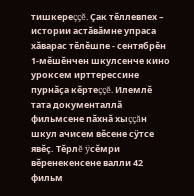тишкереççĕ. Çак тĕллевпех – истории астăвăмне упраса хăварас тĕлĕшпе - сентябрĕн 1-мĕшĕнчен шкулсенче кино уроксем ирттерессине пурнăçа кĕртеççĕ. Илемлĕ тата документаллă фильмсене пăхнă хыççăн шкул ачисем вĕсене сÿтсе явĕç. Тĕрлĕ ÿсĕмри вĕренекенсене валли 42 фильм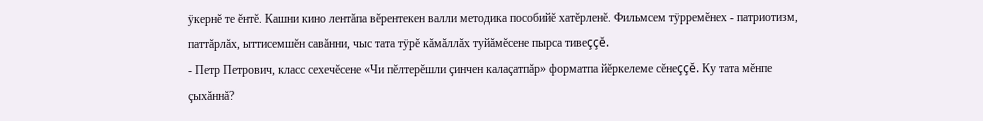ÿкернĕ те ĕнтĕ. Кашни кино лентăпа вĕрентекен валли методика пособийĕ хатĕрленĕ. Фильмсем тÿрремĕнех - патриотизм, паттăрлăх, ыттисемшĕн савăнни, чыс тата тÿрĕ кăмăллăх туйăмĕсене пырса тивеççĕ.
- Петр Петрович, класс сехечĕсене «Чи пĕлтерĕшли çинчен калаçатпăр» форматпа йĕркелеме сĕнеççĕ. Ку тата мĕнпе çыхăннă?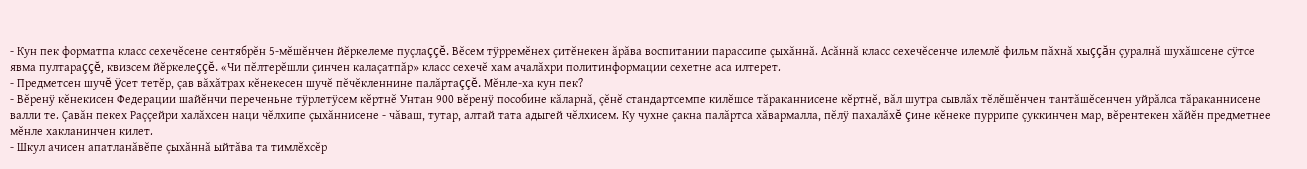- Кун пек форматпа класс сехечĕсене сентябрĕн 5-мĕшĕнчен йĕркелеме пуçлаççĕ. Вĕсем тÿрремĕнех çитĕнекен ăрăва воспитании парассипе çыхăннă. Асăннă класс сехечĕсенче илемлĕ фильм пăхнă хыççăн çуралнă шухăшсене сÿтсе явма пултараççĕ, квизсем йĕркелеççĕ. «Чи пĕлтерĕшли çинчен калаçатпăр» класс сехечĕ хам ачалăхри политинформации сехетне аса илтерет.
- Предметсен шучĕ ÿсет тетĕр, çав вăхăтрах кĕнекесен шучĕ пĕчĕкленнине палăртаççĕ. Мĕнле-ха кун пек?
- Вĕренÿ кĕнекисен Федерации шайĕнчи переченьне тÿрлетÿсем кĕртнĕ Унтан 900 вĕренÿ пособине кăларнă, çĕнĕ стандартсемпе килĕшсе тăраканнисене кĕртнĕ, вăл шутра сывлăх тĕлĕшĕнчен тантăшĕсенчен уйрăлса тăраканнисене валли те. Çавăн пекех Раççейри халăхсен наци чĕлхипе çыхăннисене - чăваш, тутар, алтай тата адыгей чĕлхисем. Ку чухне çакна палăртса хăвармалла, пĕлÿ пахалăхĕ çине кĕнеке пуррипе çуккинчен мар, вĕрентекен хăйĕн предметнее мĕнле хакланинчен килет.
- Шкул ачисен апатланăвĕпе çыхăннă ыйтăва та тимлĕхсĕр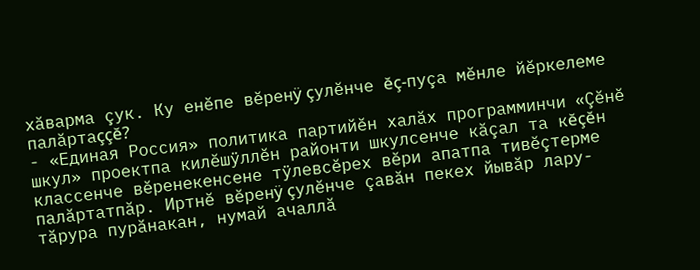хăварма çук. Ку енĕпе вĕренÿ çулĕнче ĕç-пуçа мĕнле йĕркелеме палăртаççĕ?
- «Единая Россия» политика партийĕн халăх программинчи «Çĕнĕ шкул» проектпа килĕшÿллĕн районти шкулсенче кăçал та кĕçĕн классенче вĕренекенсене тÿлевсĕрех вĕри апатпа тивĕçтерме палăртатпăр. Иртнĕ вĕренÿ çулĕнче çавăн пекех йывăр лару-тăрура пурăнакан, нумай ачаллă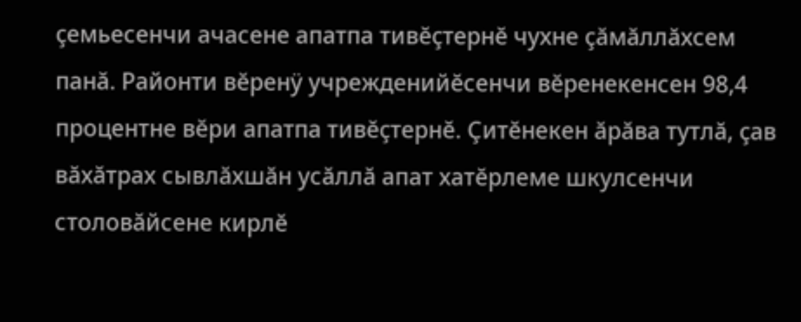çемьесенчи ачасене апатпа тивĕçтернĕ чухне çăмăллăхсем панă. Районти вĕренÿ учрежденийĕсенчи вĕренекенсен 98,4 процентне вĕри апатпа тивĕçтернĕ. Çитĕнекен ăрăва тутлă, çав вăхăтрах сывлăхшăн усăллă апат хатĕрлеме шкулсенчи столовăйсене кирлĕ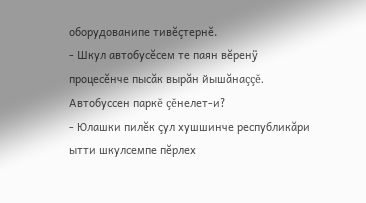оборудованипе тивĕçтернĕ.
- Шкул автобусĕсем те паян вĕренÿ процесĕнче пысăк вырăн йышăнаççĕ. Автобуссен паркĕ çĕнелет-и?
- Юлашки пилĕк çул хушшинче республикăри ытти шкулсемпе пĕрлех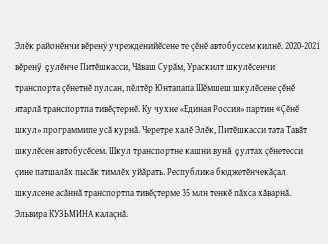Элĕк районĕнчи вĕренÿ учрежденийĕсене те çĕнĕ автобуссем килнĕ. 2020-2021 вĕренÿ çулĕнче Питĕшкасси, Чăваш Сурăм, Ураскилт шкулĕсенчи транспорта çĕнетнĕ пулсан, пĕлтĕр Юнтапапа Шĕмшеш шкулĕсене çĕнĕ ятарлă транспортпа тивĕçтернĕ. Ку чухне «Единая Россия» партин «Çĕнĕ шкул» программипе усă курнă. Черетре халĕ Элĕк, Питĕшкасси тата Тавăт шкулĕсен автобусĕсем. Шкул транспортне кашни вунă çултах çĕнетесси çине патшалăх пысăк тимлĕх уйăрать. Республика бюджетĕнчекăçал шкулсене асăннă транспортпа тивĕçтерме 35 млн тенкĕ пăхса хăварнă.
Эльвира КУЗЬМИНА калаçнă.